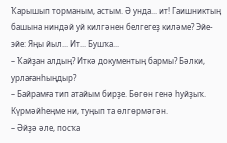Ҡарышып торманым, астым. Ә унда... ит! Гаишниктың башына ниндәй уй килгәнен белгегеҙ киләме? Эйе-эйе: Яңы йыл... Ит... Бушҡа...
– Ҡайҙан алдың? Иткә документың бармы? Бәлки, урлағанһыңдыр?
– Байрамға тип атайым бирҙе. Бөгөн генә һуйҙыҡ. Күрмәйһеңме ни, туңып та өлгөрмәгән.
– Әйҙә әле, посҡа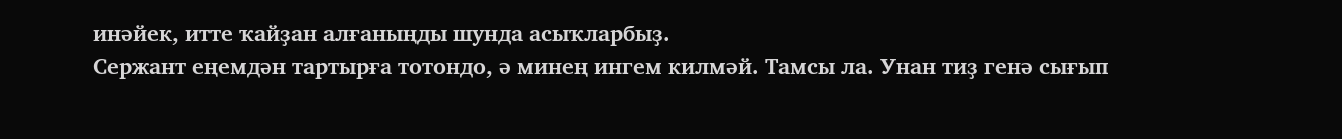инәйек, итте ҡайҙан алғаныңды шунда асыҡларбыҙ.
Сержант еңемдән тартырға тотондо, ә минең ингем килмәй. Тамсы ла. Унан тиҙ генә сығып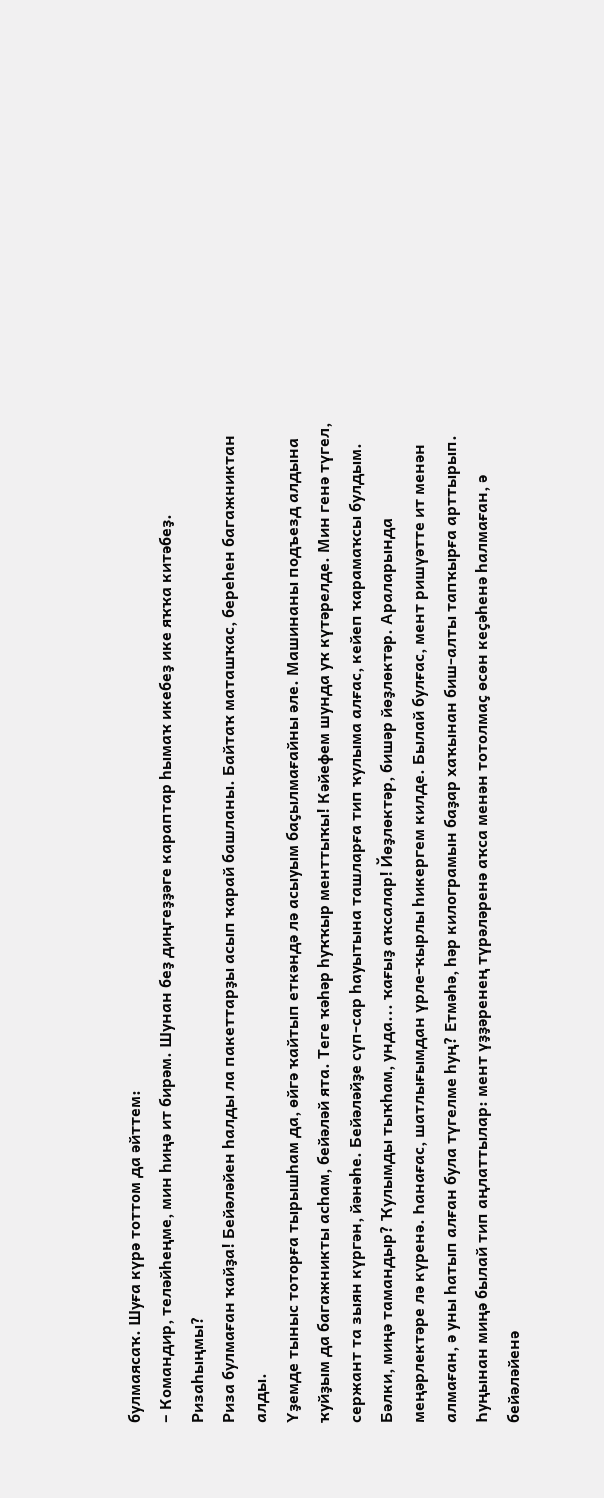булмаясаҡ. Шуға күрә тоттом да әйттем:
– Командир, теләйһеңме, мин һиңә ит бирәм. Шунан беҙ диңгеҙҙәге караптар һымаҡ икебеҙ ике яҡҡа китәбеҙ. Ризаһыңмы?
Риза булмаған ҡайҙа! Бейәләйен һалды ла пакеттарҙы асып ҡарай башланы. Байтаҡ маташҡас, береһен багажниктан алды.
Үҙемде тыныс тоторға тырышһам да, өйгә ҡайтып еткәндә лә асыуым баҫылмағайны әле. Машинаны подъезд алдына ҡуйҙым да багажникты асһам, бейәләй ята. Теге ҡәһәр һуҡҡыр менттыҡы! Кәйефем шунда уҡ күтәрелде. Мин генә түгел, сержант та зыян күргән, йәнәһе. Бейәләйҙе сүп-сар һауытына ташларға тип ҡулыма алғас, кейеп ҡарамаҡсы булдым. Бәлки, миңә тамандыр? Ҡулымды тыҡһам, унда... ҡағыҙ аҡсалар! Йөҙлөктәр, бишәр йөҙлөктәр. Араларында меңәрлектәре лә күренә. Һанағас, шатлығымдан үрле-ҡырлы һикергем килде. Былай булғас, мент ришүәтте ит менән алмаған, ә уны һатып алған була түгелме һуң? Етмәһә, һәр килограмын баҙар хаҡынан биш-алты тапҡырға арттырып.
Һуңынан миңә былай тип аңлаттылар: мент үҙҙәренең түрәләренә аҡса менән тотолмаҫ өсөн кеҫәһенә һалмаған, ә бейәләйенә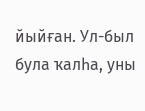йыйған. Ул-был була ҡалһа, уны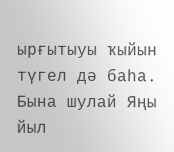ырғытыуы ҡыйын түгел дә баһа.
Бына шулай Яңы йыл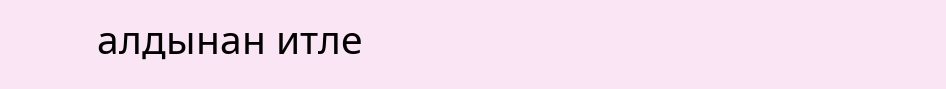алдынан итле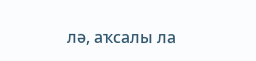лә, аҡсалы ла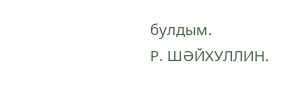булдым.
Р. ШӘЙХУЛЛИН.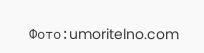Фото:umoritelno.com